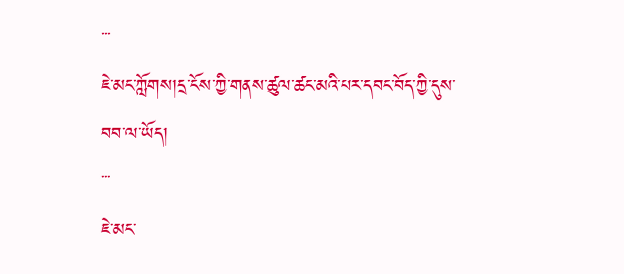་་་
ཇེ་མང་ཀློགས།དྲ་ངོས་ཀྱི་གནས་ཚུལ་ཚང་མའི་པར་དབང་བོད་ཀྱི་དུས་བབ་ལ་ཡོད།
་་་
ཇེ་མང་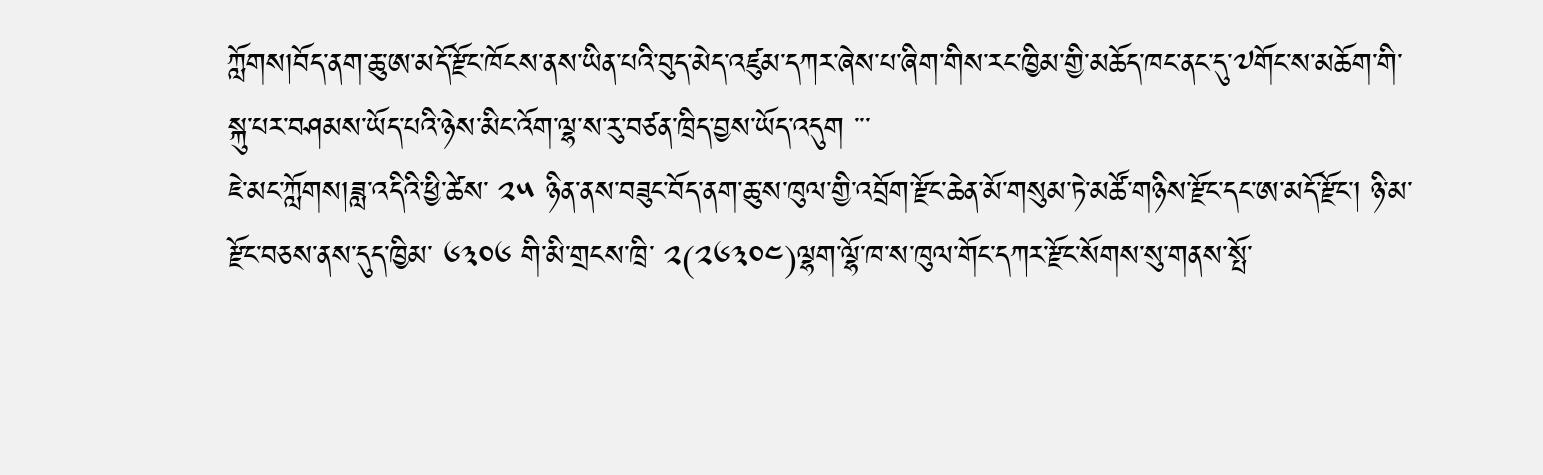ཀློགས།བོད་ནག་ཆུ་ཨ་མདོ་རྫོང་ཁོངས་ནས་ཡིན་པའི་བུད་མེད་འཛུམ་དཀར་ཞེས་པ་ཞིག་གིས་རང་ཁྱིམ་གྱི་མཆོད་ཁང་ནང་དུ་༧གོང་ས་མཆོག་གི་སྐུ་པར་བཤམས་ཡོད་པའི་ཉེས་མིང་འོག་ལྷ་ས་རུ་བཙན་ཁྲིད་བྱས་ཡོད་འདུག ་་་
ཇེ་མང་ཀློགས།ཟླ་འདིའི་ཕྱི་ཚེས་ ༢༥ ཉིན་ནས་བཟུང་བོད་ནག་ཆུ་ས་ཁུལ་གྱི་འབྲོག་རྫོང་ཆེན་མོ་གསུམ་ཏེ་མཚོ་གཉིས་རྫོང་དང་ཨ་མདོ་རྫོང་། ཉི་མ་རྫོང་བཅས་ནས་དུད་ཁྱིམ་ ༦༣༠༦ གི་མི་གྲངས་ཁྲི་ ༢(༢༦༣༠༤)ལྷག་ལྷོ་ཁ་ས་ཁུལ་གོང་དཀར་རྫོང་སོགས་སུ་གནས་སྤོ་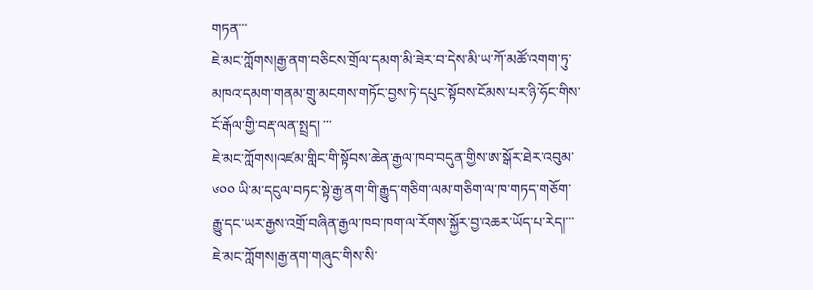གཏན་་་
ཇེ་མང་ཀློགས།རྒྱ་ནག་བཅིངས་གྲོལ་དམག་མི་ཟེར་བ་དེས་མི་ཡ་ཀོ་མཚོ་འགག་ཏུ་མཁའ་དམག་གནམ་གྲུ་མངགས་གཏོང་བྱས་ཏེ་དཔུང་སྟོབས་ངོམས་པར་ཉི་ཧོང་གིས་ངོ་རྒོལ་གྱི་བརྡ་ལན་སྤྲད། ་་་
ཇེ་མང་ཀློགས།འཛམ་གླིང་གི་སྟོབས་ཆེན་རྒྱལ་ཁབ་བདུན་གྱིས་ཨ་སྒོར་ཐེར་འབུམ་ ༦༠༠ ཡི་མ་དངུལ་བཏང་སྟེ་རྒྱ་ནག་གི་རྒྱུད་གཅིག་ལམ་གཅིག་ལ་ཁ་གཏད་གཅོག་རྒྱུ་དང་ཡར་རྒྱས་འགྲོ་བཞིན་རྒྱལ་ཁབ་ཁག་ལ་རོགས་སྐྱོར་བྱ་འཆར་ཡོད་པ་རེད།་་་
ཇེ་མང་ཀློགས།རྒྱ་ནག་གཞུང་གིས་སི་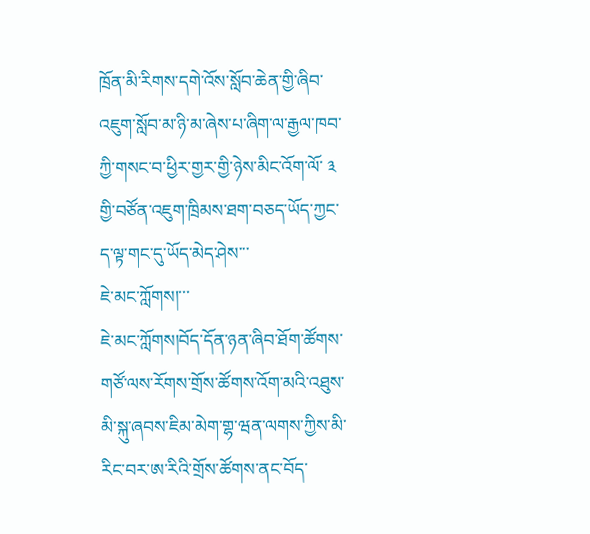ཁྲོན་མི་རིགས་དགེ་འོས་སློབ་ཆེན་གྱི་ཞིབ་འཇུག་སློབ་མ་ཉི་མ་ཞེས་པ་ཞིག་ལ་རྒྱལ་ཁབ་ཀྱི་གསང་བ་ཕྱིར་གྱར་གྱི་ཉེས་མིང་འོག་ལོ་ ༣ གྱི་བཙོན་འཇུག་ཁྲིམས་ཐག་བཅད་ཡོད་ཀྱང་ད་ལྟ་གང་དུ་ཡོད་མེད་ཤེས་་་
ཇེ་མང་ཀློགས།་་་
ཇེ་མང་ཀློགས།བོད་དོན་ཉན་ཞིབ་ཐོག་ཚོགས་གཙོ་ལས་རོགས་གྲོས་ཚོགས་འོག་མའི་འཐུས་མི་སྐུ་ཞབས་ཇིམ་མེག་གྷ་ཝན་ལགས་ཀྱིས་མི་རིང་བར་ཨ་རིའི་གྲོས་ཚོགས་ནང་བོད་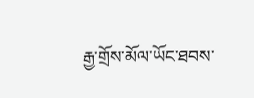རྒྱ་གྲོས་མོལ་ཡོང་ཐབས་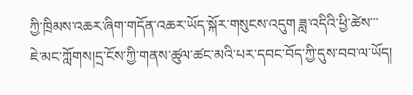ཀྱི་ཁྲིམས་འཆར་ཞིག་གདོན་འཆར་ཡོད་སྐོར་གསུངས་འདུག ཟླ་འདིའི་ཕྱི་ཚེས་་་
ཇེ་མང་ཀློགས།དྲ་ངོས་ཀྱི་གནས་ཚུལ་ཚང་མའི་པར་དབང་བོད་ཀྱི་དུས་བབ་ལ་ཡོད།